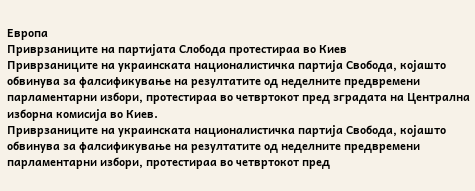Европа
Приврзаниците на партијата Слобода протестираа во Киев
Приврзаниците на украинската националистичка партија Свобода, којашто обвинува за фалсификување на резултатите од неделните предвремени парламентарни избори, протестираа во четвртокот пред зградата на Централна изборна комисија во Киев.
Приврзаниците на украинската националистичка партија Свобода, којашто обвинува за фалсификување на резултатите од неделните предвремени парламентарни избори, протестираа во четвртокот пред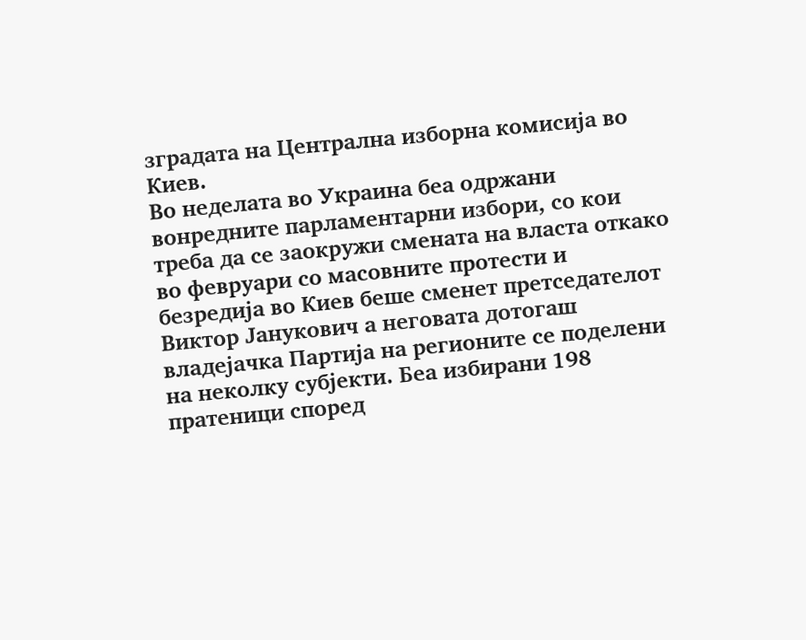зградата на Централна изборна комисија во Киев.
Во неделата во Украина беа одржани вонредните парламентарни избори, со кои треба да се заокружи смената на власта откако во февруари со масовните протести и безредија во Киев беше сменет претседателот Виктор Јанукович а неговата дотогаш владејачка Партија на регионите се поделени на неколку субјекти. Беа избирани 198 пратеници според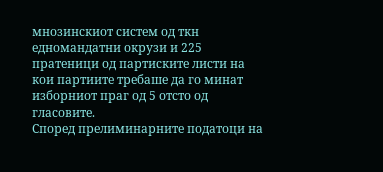мнозинскиот систем од ткн едномандатни окрузи и 225 пратеници од партиските листи на кои партиите требаше да го минат изборниот праг од 5 отсто од гласовите.
Според прелиминарните податоци на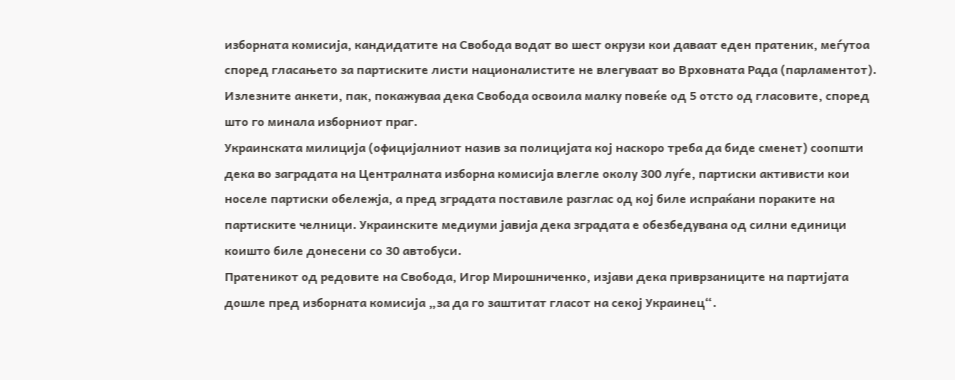изборната комисија, кандидатите на Свобода водат во шест окрузи кои даваат еден пратеник, меѓутоа според гласањето за партиските листи националистите не влегуваат во Врховната Рада (парламентот). Излезните анкети, пак, покажуваа дека Свобода освоила малку повеќе од 5 отсто од гласовите, според што го минала изборниот праг.
Украинската милиција (официјалниот назив за полицијата кој наскоро треба да биде сменет) соопшти дека во заградата на Централната изборна комисија влегле околу 300 луѓе, партиски активисти кои носеле партиски обележја, а пред зградата поставиле разглас од кој биле испраќани пораките на партиските челници. Украинските медиуми јавија дека зградата е обезбедувана од силни единици коишто биле донесени со 30 автобуси.
Пратеникот од редовите на Свобода, Игор Мирошниченко, изјави дека приврзаниците на партијата дошле пред изборната комисија „за да го заштитат гласот на секој Украинец“.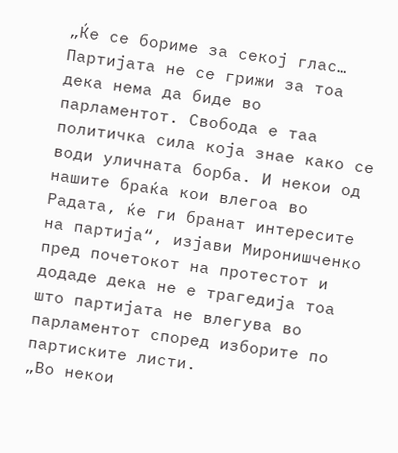„Ќе се бориме за секој глас… Партијата не се грижи за тоа дека нема да биде во парламентот. Свобода е таа политичка сила која знае како се води уличната борба. И некои од нашите браќа кои влегоа во Радата, ќе ги бранат интересите на партија“, изјави Миронишченко пред почетокот на протестот и додаде дека не е трагедија тоа што партијата не влегува во парламентот според изборите по партиските листи.
„Во некои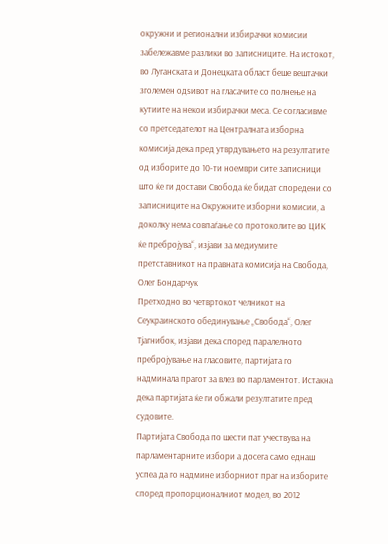окружни и регионални избирачки комисии забележавме разлики во записниците. На истокот, во Луганската и Донецката област беше вештачки зголемен одѕивот на гласачите со полнење на кутиите на некои избирачки меса. Се согласивме со претседателот на Централната изборна комисија дека пред утврдувањето на резултатите од изборите до 10-ти ноември сите записници што ќе ги достави Свобода ќе бидат споредени со записниците на Окружните изборни комисии, а доколку нема совпаѓање со протоколите во ЦИК ќе пребројува“, изјави за медиумите претставникот на правната комисија на Свобода, Олег Бондарчук
Претходно во четвртокот челникот на Сеукраинското обединување „Свобода“, Олег Тјагнибок, изјави дека според паралелното пребројување на гласовите, партијата го надминала прагот за влез во парламентот. Истакна дека партијата ќе ги обжали резултатите пред судовите.
Партијата Свобода по шести пат учествува на парламентарните избори а досега само еднаш успеа да го надмине изборниот праг на изборите според пропорционалниот модел, во 2012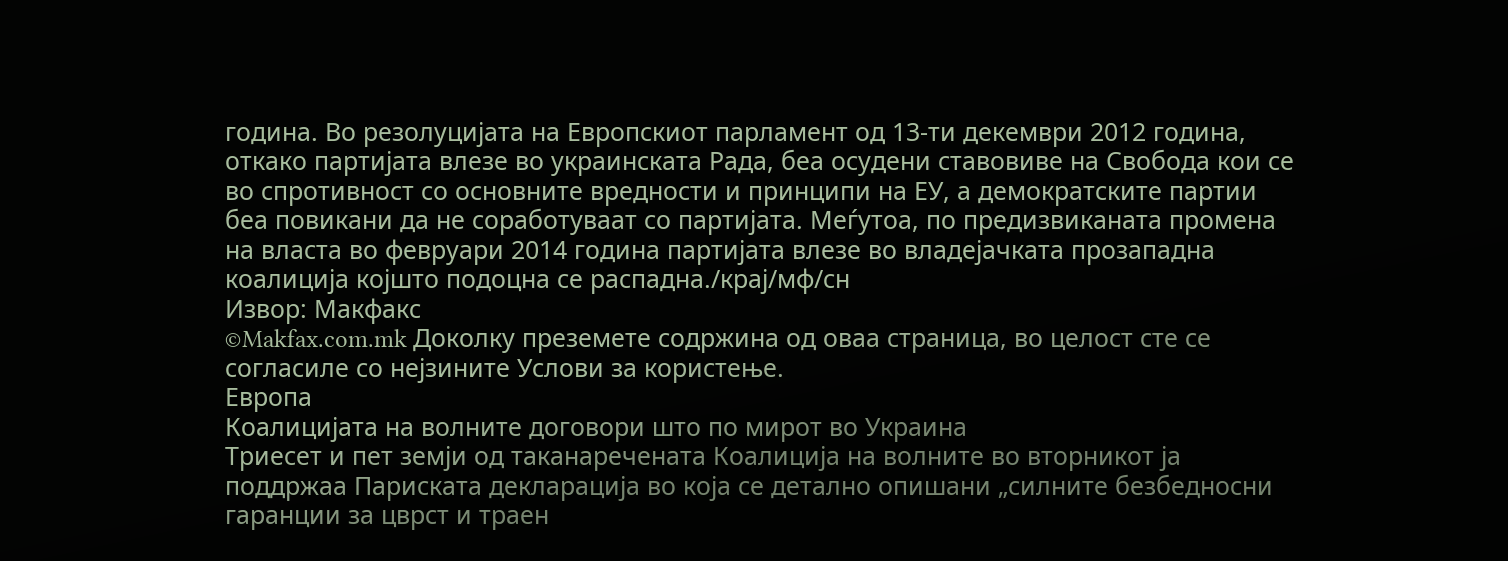година. Во резолуцијата на Европскиот парламент од 13-ти декември 2012 година, откако партијата влезе во украинската Рада, беа осудени ставовиве на Свобода кои се во спротивност со основните вредности и принципи на ЕУ, а демократските партии беа повикани да не соработуваат со партијата. Меѓутоа, по предизвиканата промена на власта во февруари 2014 година партијата влезе во владејачката прозападна коалиција којшто подоцна се распадна./крај/мф/сн
Извор: Макфакс
©Makfax.com.mk Доколку преземете содржина од оваа страница, во целост сте се согласиле со нејзините Услови за користење.
Европа
Коалицијата на волните договори што по мирот во Украина
Триесет и пет земји од таканаречената Коалиција на волните во вторникот ја поддржаа Париската декларација во која се детално опишани „силните безбедносни гаранции за цврст и траен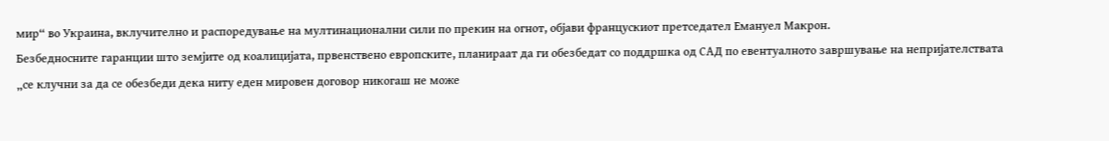мир“ во Украина, вклучително и распоредување на мултинационални сили по прекин на огнот, објави францускиот претседател Емануел Макрон.
Безбедносните гаранции што земјите од коалицијата, првенствено европските, планираат да ги обезбедат со поддршка од САД по евентуалното завршување на непријателствата „се клучни за да се обезбеди дека ниту еден мировен договор никогаш не може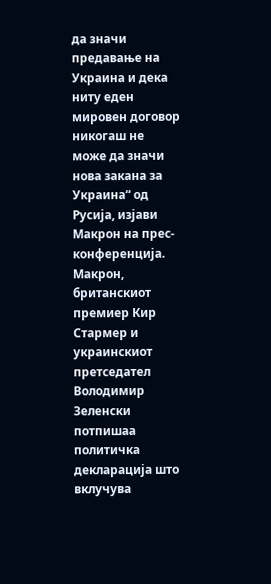да значи предавање на Украина и дека ниту еден мировен договор никогаш не може да значи нова закана за Украина“ од Русија, изјави Макрон на прес-конференција.
Макрон, британскиот премиер Кир Стармер и украинскиот претседател Володимир Зеленски потпишаа политичка декларација што вклучува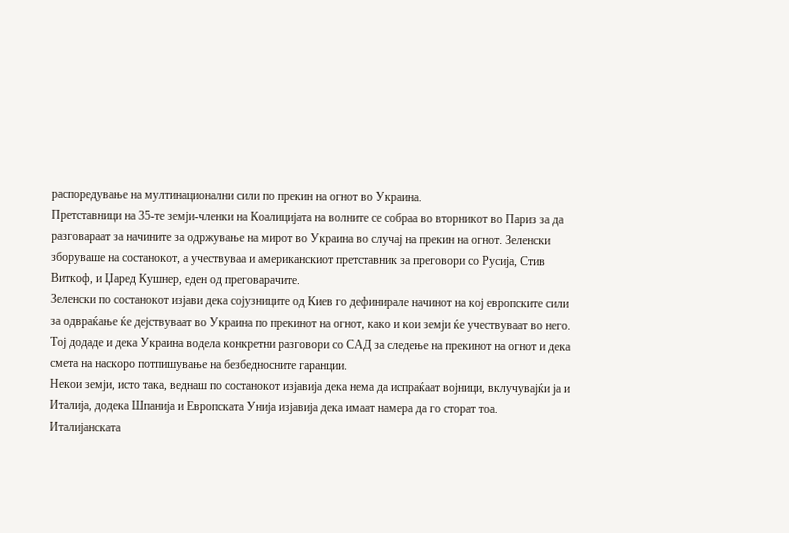распоредување на мултинационални сили по прекин на огнот во Украина.
Претставници на 35-те земји-членки на Коалицијата на волните се собраа во вторникот во Париз за да разговараат за начините за одржување на мирот во Украина во случај на прекин на огнот. Зеленски зборуваше на состанокот, а учествуваа и американскиот претставник за преговори со Русија, Стив Виткоф, и Џаред Кушнер, еден од преговарачите.
Зеленски по состанокот изјави дека сојузниците од Киев го дефинирале начинот на кој европските сили за одвраќање ќе дејствуваат во Украина по прекинот на огнот, како и кои земји ќе учествуваат во него.
Тој додаде и дека Украина водела конкретни разговори со САД за следење на прекинот на огнот и дека смета на наскоро потпишување на безбедносните гаранции.
Некои земји, исто така, веднаш по состанокот изјавија дека нема да испраќаат војници, вклучувајќи ја и Италија, додека Шпанија и Европската Унија изјавија дека имаат намера да го сторат тоа.
Италијанската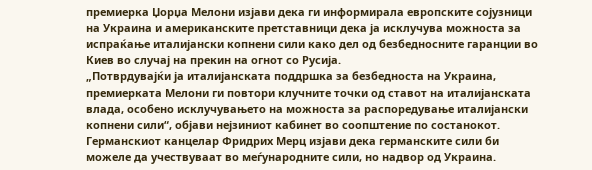премиерка Џорџа Мелони изјави дека ги информирала европските сојузници на Украина и американските претставници дека ја исклучува можноста за испраќање италијански копнени сили како дел од безбедносните гаранции во Киев во случај на прекин на огнот со Русија.
„Потврдувајќи ја италијанската поддршка за безбедноста на Украина, премиерката Мелони ги повтори клучните точки од ставот на италијанската влада, особено исклучувањето на можноста за распоредување италијански копнени сили“, објави нејзиниот кабинет во соопштение по состанокот.
Германскиот канцелар Фридрих Мерц изјави дека германските сили би можеле да учествуваат во меѓународните сили, но надвор од Украина.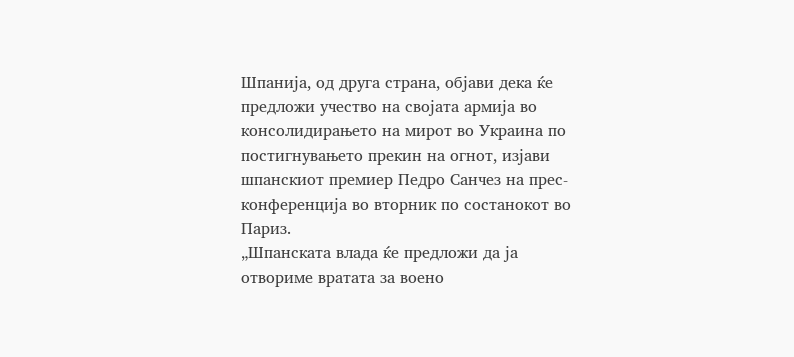Шпанија, од друга страна, објави дека ќе предложи учество на својата армија во консолидирањето на мирот во Украина по постигнувањето прекин на огнот, изјави шпанскиот премиер Педро Санчез на прес-конференција во вторник по состанокот во Париз.
„Шпанската влада ќе предложи да ја отвориме вратата за воено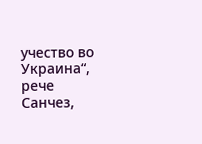учество во Украина“, рече Санчез,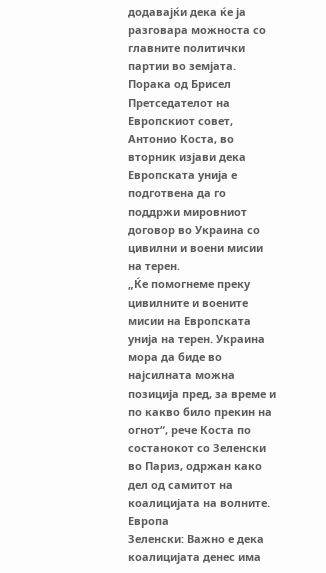додавајќи дека ќе ја разговара можноста со главните политички партии во земјата.
Порака од Брисел
Претседателот на Европскиот совет, Антонио Коста, во вторник изјави дека Европската унија е подготвена да го поддржи мировниот договор во Украина со цивилни и воени мисии на терен.
„Ќе помогнеме преку цивилните и воените мисии на Европската унија на терен. Украина мора да биде во најсилната можна позиција пред, за време и по какво било прекин на огнот“, рече Коста по состанокот со Зеленски во Париз, одржан како дел од самитот на коалицијата на волните.
Европа
Зеленски: Важно е дека коалицијата денес има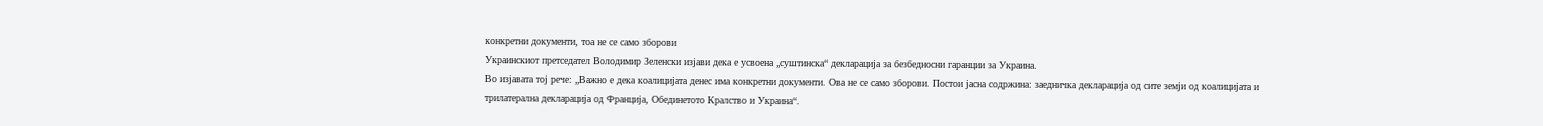конкретни документи, тоа не се само зборови
Украинскиот претседател Володимир Зеленски изјави дека е усвоена „суштинска“ декларација за безбедносни гаранции за Украина.
Во изјавата тој рече: „Важно е дека коалицијата денес има конкретни документи. Ова не се само зборови. Постои јасна содржина: заедничка декларација од сите земји од коалицијата и трилатерална декларација од Франција, Обединетото Кралство и Украина“.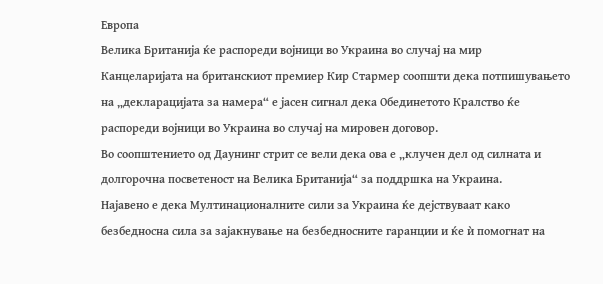Европа
Велика Британија ќе распореди војници во Украина во случај на мир
Канцеларијата на британскиот премиер Кир Стармер соопшти дека потпишувањето на „декларацијата за намера“ е јасен сигнал дека Обединетото Кралство ќе распореди војници во Украина во случај на мировен договор.
Во соопштението од Даунинг стрит се вели дека ова е „клучен дел од силната и долгорочна посветеност на Велика Британија“ за поддршка на Украина.
Најавено е дека Мултинационалните сили за Украина ќе дејствуваат како безбедносна сила за зајакнување на безбедносните гаранции и ќе ѝ помогнат на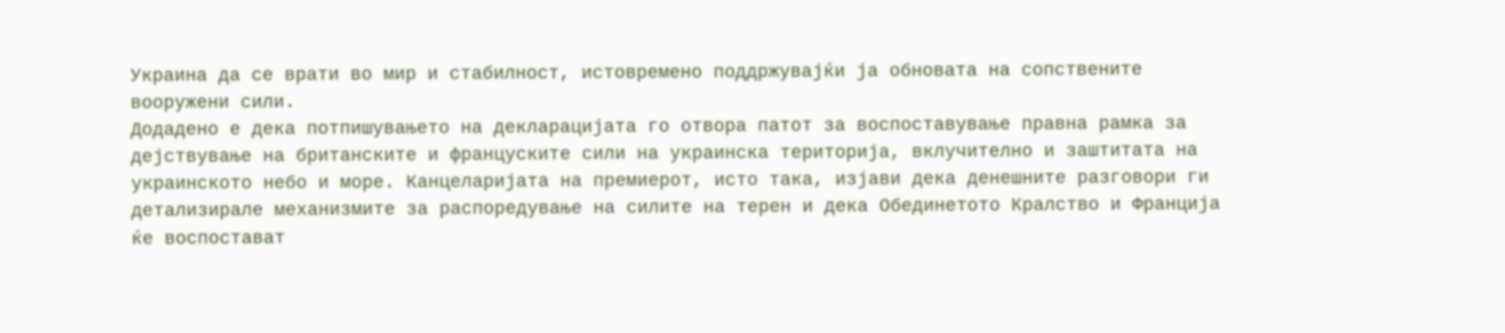Украина да се врати во мир и стабилност, истовремено поддржувајќи ја обновата на сопствените вооружени сили.
Додадено е дека потпишувањето на декларацијата го отвора патот за воспоставување правна рамка за дејствување на британските и француските сили на украинска територија, вклучително и заштитата на украинското небо и море. Канцеларијата на премиерот, исто така, изјави дека денешните разговори ги детализирале механизмите за распоредување на силите на терен и дека Обединетото Кралство и Франција ќе воспостават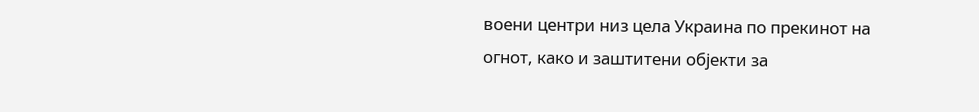воени центри низ цела Украина по прекинот на огнот, како и заштитени објекти за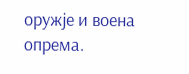оружје и воена опрема.